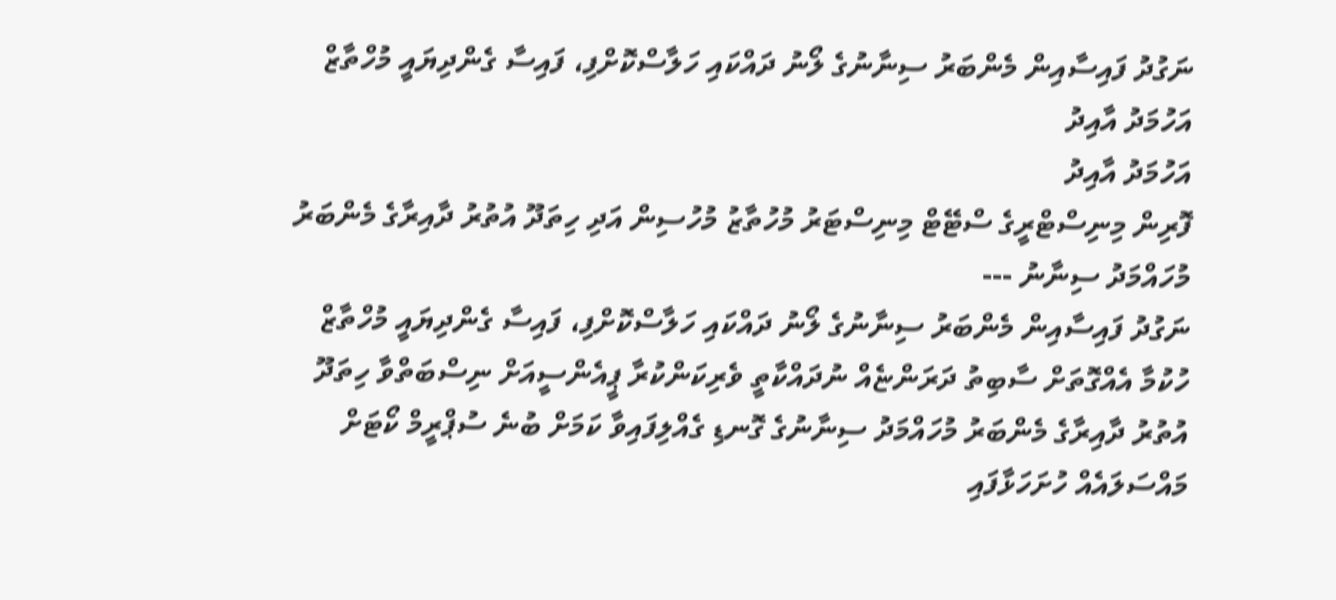ނަގުދު ފައިސާއިން މެންބަރު ސިނާނުގެ ލޯނު ދައްކައި ހަލާސްކޮށްފި، ފައިސާ ގެންދިޔައީ މުހްތާޒް
އަހުމަދު އާއިދު
އަހުމަދު އާއިދު
ފޮރިން މިނިސްޓްރީގެ ސްޓޭޓް މިނިސްޓަރު މުހުތާޒު މުހުސިން އަދި ހިތަދޫ އުތުރު ދާއިރާގެ މެންބަރު މުހައްމަދު ސިނާނު ---
ނަގުދު ފައިސާއިން މެންބަރު ސިނާނުގެ ލޯނު ދައްކައި ހަލާސްކޮށްފި، ފައިސާ ގެންދިޔައީ މުހްތާޒް
ހުކުމާ އެއްގޮތަށް ސާބިތު ދަރަންޏެއް ނުދައްކާތީ ވެރިކަންކުރާ ޕީއެންސީއަށް ނިސްބަތްވާ ހިތަދޫ އުތުރު ދާއިރާގެ މެންބަރު މުހައްމަދު ސިނާނުގެ ގޮނޑި ގެއްލިފައިވާ ކަމަށް ބުނެ ސުޕްރީމް ކޯޓަށް މައްސަލައެއް ހުށަހަޅާފައި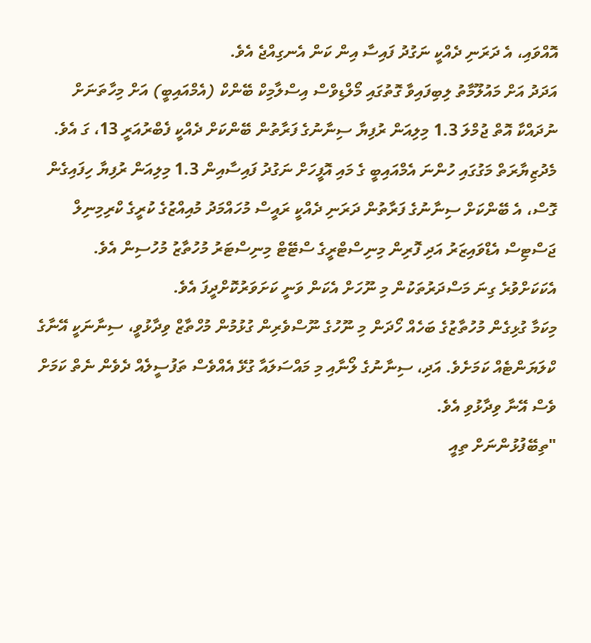އޮއްވައި، އެ ދަރަނި ދެއްކީ ނަގުދު ފައިސާ އިން ކަން އެނގިއްޖެ އެވެ.
އަދަދު އަށް މައުލޫމާތު ލިބިފައިވާ ގޮތުގައި މޯލްޑިވްސް އިސްލާމިކް ބޭންކް (އެމްއައިބީ) އަށް މިހާތަނަށް ނުދައްކާ އޮތް ޖުމްލަ 1.3 މިލިއަން ރުފިޔާ ސިނާނުގެ ފަރާތުން ބޭންކަށް ދެއްކީ ފެބްރުއަރީ 13، ގަ އެވެ.
މެދުޒިޔާރަތް މަގުގައި ހުންނަ އެމްއައިބީ ގެ މައި އޮފީހަށް ނަގުދު ފައިސާއިން 1.3 މިލިއަން ރުފިޔާ ހިފައިގެން ގޮސް، އެ ބޭންކަށް ސިނާނުގެ ފަރާތުން ދަރަނި ދެއްކީ ރައީސް މުހައްމަދު މުއިއްޒުގެ ކުރީގެ ކްރިމިނިލް ޖަސްޓިސް އެޑްވައިޒަރު އަދި ފޮރިން މިނިސްޓްރީގެ ސްޓޭޓް މިނިސްޓަރު މުހުތާޒު މުހުސިން އެވެ.
އެކަކަށްވުރެ ގިނަ މަސްދަރުތަކުން މި ނޫހަށް އެކަން ވަނީ ކަށަވަރުކޮށްދީފަ އެވެ.
މިކަމާ ގުޅިގެން މުހުތާޒުގެ ބަހެއް ހޯދަން މި ނޫހުގެ ނޫސްވެރިން ގުޅުމުން މުހްތާޒް ވިދާޅުވީ، ސިނާނަކީ އޭނާގެ ކްލަޔަންޓެއް ކަމަށެވެ. އަދި، ސިނާނުގެ ލޯނާއި މި މައްސަލައާ ގުޅޭ އެއްވެސް ތަފުސީލެއް ދެވެން ނެތް ކަމަށް ވެސް އޭނާ ވިދާޅުވި އެވެ.
"ތިބޭފުޅުންނަށް ތިއީ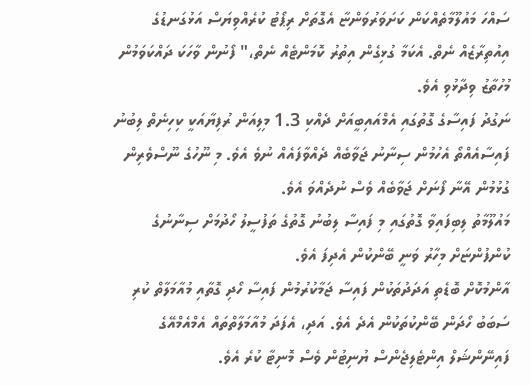ސައްހަ މައުލޫމާތެއްކަން ކަށަވަރުވަންޏާ އެގޮތަށް ރިޕޯޓު ކުރެއްވިޔަސް އަޅުގަނޑުގެ އިއުތިރާޒެއް ނެތް. އެކަމާ ގުޅިގެން އިތުރު ކޮމަންޓެއް ނެތް،" ފޯނުން ވާހަކަ ދައްކަވަމުން މުހުތާޒު ވިދާޅުވި އެވެ.
ނަގުދު ފައިސާގެ ގޮތުގައި އެމްއައިބީއަށް ދެއްކި 1.3 މިލިއަން ރުފިޔާއަކީ ކިހިނެތް ލިބުނު ފައިސާއެއްތޯ އެހުމުން ސިނާނު ޖަވާބެއް ދެއްވާފައެއް ނުވެ އެވެ. މި ނޫހުގެ ނޫސްވެރިން ގުޅުމުން އޭނާ ފޯނަށް ޖަވާބެއް ވެސް ނުދެއްވަ އެވެ.
މައުލޫމާތު ލިބިފައިވާ ގޮތުގައި މި ފައިސާ ލިބުނު ގޮތުގެ ތަފުސީލު ހޯދުމަށް ސިނާނުގެ ކުންފުންޏަށް މިހާރު ވަނީ ބޭންކުން އެދިފަ އެވެ.
އާންމުކޮށް ބޮޑެތި އަދަދުތަކުން ފައިސާ ޖަމާކުރުމުން ފައިސާ ހޯދި ގޮތާއި މުއާމަލާތް ކުރި ސަބަބު ހޯދަން ބޭންކުތަކުން އެދެ އެވެ. އަދި، އެފަދަ މުއާމަލާތްތައް އެމްއެމްއޭގެ ފައިނޭންޝަލް އިންޓެލިޖެންސް ޔުނިޓުން ވެސް މޮނިޓާ ކުރެ އެވެ.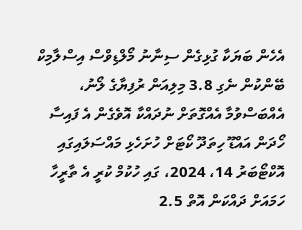އެހެން ބަޔަކާ ގުޅިގެން ސިނާނު މޯލްޑިވްސް އިސްލާމިކް ބޭންކުން ނެގި 3.8 މިލިއަން ރުފިޔާގެ ލޯނު، އެއްބަސްވުމާ އެއްގޮތަށް ނުދައްކާ އޮވެގެން އެ ފައިސާ ހޯދަން އައްޑޫ ހިތަދޫ ކޯޓަށް ހުށަހެޅި މައްސަލައިގައި އޮކްޓޯބަރު 14، 2024، ގައި ހުކުމް ކުރީ އެ ތާރީހާ ހަމައަށް ދައްކަން އޮތް 2.5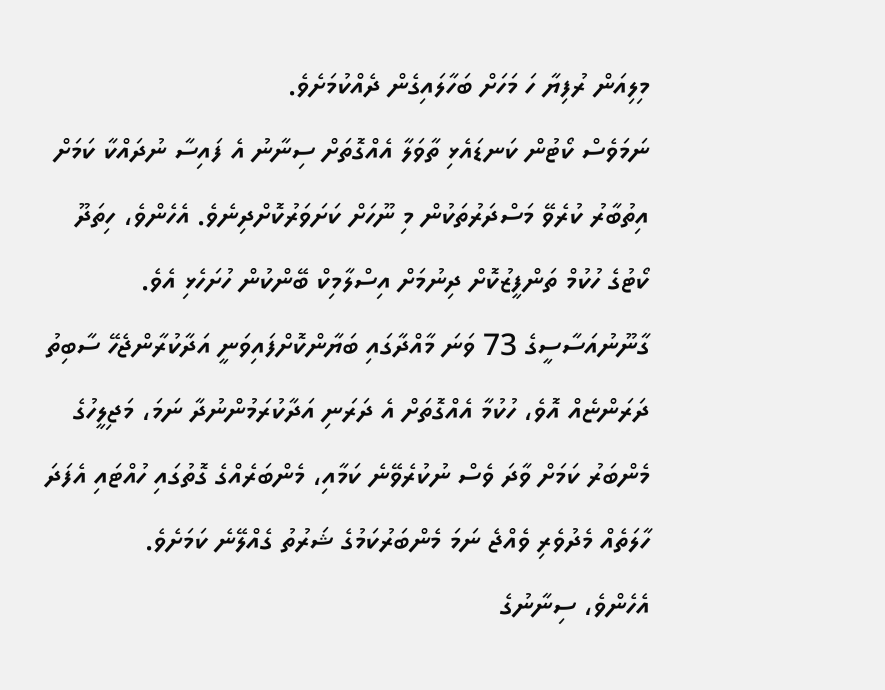މިލިއަން ރުފިޔާ ހަ މަހަށް ބަހާލައިގެން ދެއްކުމަށެވެ.
ނަމަވެސް ކޯޓުން ކަނޑައެޅި ތާވަލާ އެއްގޮތަށް ސިނާނު އެ ފައިސާ ނުދައްކާ ކަމަށް އިތުބާރު ކުރެވޭ މަސްދަރުތަކުން މި ނޫހަށް ކަށަވަރުކޮށްދިނެވެ. އެހެންވެ، ހިތަދޫ ކޯޓުގެ ހުކުމް ތަންފީޒުކޮށް ދިނުމަށް އިސްލާމިކް ބޭންކުން ހުށަހެޅި އެވެ.
ގާނޫނުއަސާސީގެ 73 ވަނަ މާއްދާގައި ބަޔާންކޮށްފައިވަނީ އަދާކުރާންޖެހޭ ސާބިތު ދަރަންޏެއް އޮވެ، ހުކުމާ އެއްގޮތަށް އެ ދަރަނި އަދާކުރަމުންނުދާ ނަމަ، މަޖިލީހުގެ މެންބަރު ކަމަށް ވާދަ ވެސް ނުކުރެވޭނެ ކަމާއި، މެންބަރެއްގެ ގޮތުގައި ހުއްޓައި އެފަދަ ހާލަތެއް މެދުވެރި ވެއްޖެ ނަމަ މެންބަރުކަމުގެ ޝަރުތު ގެއްލޭނެ ކަމަށެވެ.
އެހެންވެ، ސިނާނުގެ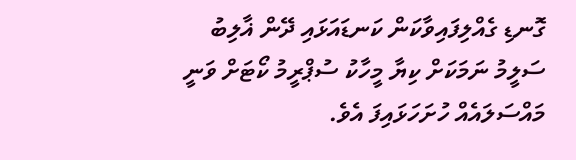ގޮނޑި ގެއްލިފައިވާކަން ކަނޑައަޅައި ދޭން ޣާލިބު ސަލީމު ނަމަކަށް ކިޔާ މީހާކު ސުޕްރީމު ކޯޓަށް ވަނީ މައްސަލައެއް ހުށަހަޅައިފަ އެވެ.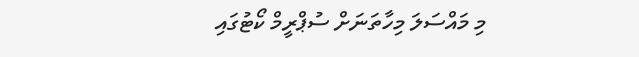މި މައްސަލަ މިހާތަނަށް ސުޕްރީމް ކޯޓުގައި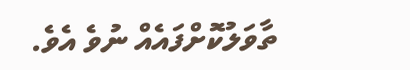ތާވަލުކޮށްފައެއް ނުވެ އެވެ.